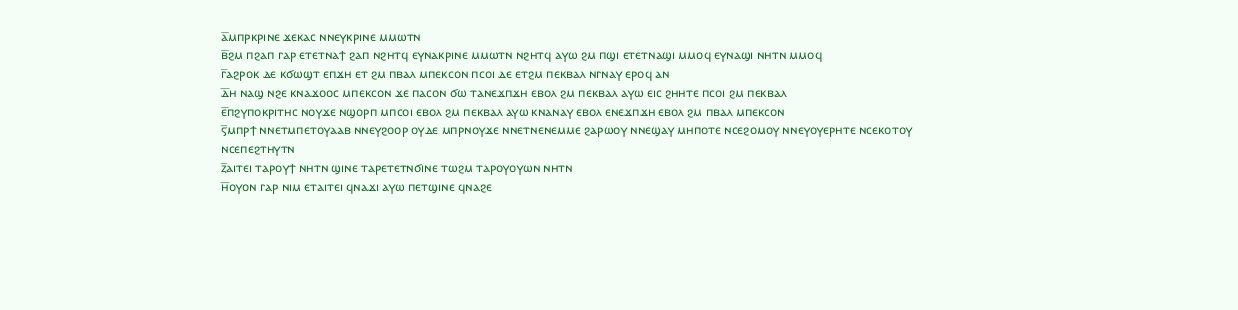ⲁ̅ⲙⲡⲣⲕⲣⲓⲛⲉ ϫⲉⲕⲁⲥ ⲛⲛⲉⲩⲕⲣⲓⲛⲉ ⲙⲙⲱⲧⲛ
ⲃ̅ϩⲙ ⲡϩⲁⲡ ⲅⲁⲣ ⲉⲧⲉⲧⲛⲁϯ ϩⲁⲡ ⲛϩⲏⲧϥ ⲉⲩⲛⲁⲕⲣⲓⲛⲉ ⲙⲙⲱⲧⲛ ⲛϩⲏⲧϥ ⲁⲩⲱ ϩⲙ ⲡϣⲓ ⲉⲧⲉⲧⲛⲁϣⲓ ⲙⲙⲟϥ ⲉⲩⲛⲁϣⲓ ⲛⲏⲧⲛ ⲙⲙⲟϥ
ⲅ̅ⲁϩⲣⲟⲕ ⲇⲉ ⲕϭⲱϣⲧ ⲉⲡϫⲏ ⲉⲧ ϩⲙ ⲡⲃⲁⲗ ⲙⲡⲉⲕⲥⲟⲛ ⲡⲥⲟⲓ ⲇⲉ ⲉⲧϩⲙ ⲡⲉⲕⲃⲁⲗ ⲛⲅⲛⲁⲩ ⲉⲣⲟϥ ⲁⲛ
ⲇ̅ⲏ ⲛⲁϣ ⲛϩⲉ ⲕⲛⲁϫⲟⲟⲥ ⲙⲡⲉⲕⲥⲟⲛ ϫⲉ ⲡⲁⲥⲟⲛ ϭⲱ ⲧⲁⲛⲉϫⲡϫⲏ ⲉⲃⲟⲗ ϩⲙ ⲡⲉⲕⲃⲁⲗ ⲁⲩⲱ ⲉⲓⲥ ϩⲏⲏⲧⲉ ⲡⲥⲟⲓ ϩⲙ ⲡⲉⲕⲃⲁⲗ
ⲉ̅ⲡϩⲩⲡⲟⲕⲣⲓⲧⲏⲥ ⲛⲟⲩϫⲉ ⲛϣⲟⲣⲡ ⲙⲡⲥⲟⲓ ⲉⲃⲟⲗ ϩⲙ ⲡⲉⲕⲃⲁⲗ ⲁⲩⲱ ⲕⲛⲁⲛⲁⲩ ⲉⲃⲟⲗ ⲉⲛⲉϫⲡϫⲏ ⲉⲃⲟⲗ ϩⲙ ⲡⲃⲁⲗ ⲙⲡⲉⲕⲥⲟⲛ
ⲋ̅ⲙⲡⲣϯ ⲛⲛⲉⲧⲙⲡⲉⲧⲟⲩⲁⲁⲃ ⲛⲛⲉⲩϩⲟⲟⲣ ⲟⲩⲇⲉ ⲙⲡⲣⲛⲟⲩϫⲉ ⲛⲛⲉⲧⲛⲉⲛⲉⲙⲙⲉ ϩⲁⲣⲱⲟⲩ ⲛⲛⲉϣⲁⲩ ⲙⲏⲡⲟⲧⲉ ⲛⲥⲉϩⲟⲙⲟⲩ ⲛⲛⲉⲩⲟⲩⲉⲣⲏⲧⲉ ⲛⲥⲉⲕⲟⲧⲟⲩ ⲛⲥⲉⲡⲉϩⲧⲏⲩⲧⲛ
ⲍ̅ⲁⲓⲧⲉⲓ ⲧⲁⲣⲟⲩϯ ⲛⲏⲧⲛ ϣⲓⲛⲉ ⲧⲁⲣⲉⲧⲉⲧⲛϭⲓⲛⲉ ⲧⲱϩⲙ ⲧⲁⲣⲟⲩⲟⲩⲱⲛ ⲛⲏⲧⲛ
ⲏ̅ⲟⲩⲟⲛ ⲅⲁⲣ ⲛⲓⲙ ⲉⲧⲁⲓⲧⲉⲓ ϥⲛⲁϫⲓ ⲁⲩⲱ ⲡⲉⲧϣⲓⲛⲉ ϥⲛⲁϩⲉ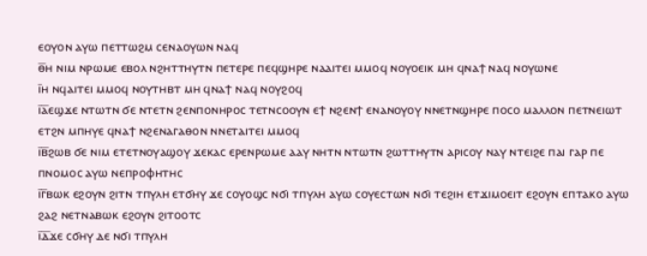ⲉⲟⲩⲟⲛ ⲁⲩⲱ ⲡⲉⲧⲧⲱϩⲙ ⲥⲉⲛⲁⲟⲩⲱⲛ ⲛⲁϥ
ⲑ̅ⲏ ⲛⲓⲙ ⲛⲣⲱⲙⲉ ⲉⲃⲟⲗ ⲛϩⲏⲧⲧⲏⲩⲧⲛ ⲡⲉⲧⲉⲣⲉ ⲡⲉϥϣⲏⲣⲉ ⲛⲁⲁⲓⲧⲉⲓ ⲙⲙⲟϥ ⲛⲟⲩⲟⲉⲓⲕ ⲙⲏ ϥⲛⲁϯ ⲛⲁϥ ⲛⲟⲩⲱⲛⲉ
ⲓ̅ⲏ ⲛϥⲁⲓⲧⲉⲓ ⲙⲙⲟϥ ⲛⲟⲩⲧⲏⲃⲧ ⲙⲏ ϥⲛⲁϯ ⲛⲁϥ ⲛⲟⲩϩⲟϥ
ⲓ̅ⲁ̅ⲉϣϫⲉ ⲛⲧⲱⲧⲛ ϭⲉ ⲛⲧⲉⲧⲛ ϩⲉⲛⲡⲟⲛⲏⲣⲟⲥ ⲧⲉⲧⲛⲥⲟⲟⲩⲛ ⲉϯ ⲛϩⲉⲛϯ ⲉⲛⲁⲛⲟⲩⲟⲩ ⲛⲛⲉⲧⲛϣⲏⲣⲉ ⲡⲟⲥⲟ ⲙⲁⲗⲗⲟⲛ ⲡⲉⲧⲛⲉⲓⲱⲧ ⲉⲧϩⲛ ⲙⲡⲏⲩⲉ ϥⲛⲁϯ ⲛϩⲉⲛⲁⲅⲁⲑⲟⲛ ⲛⲛⲉⲧⲁⲓⲧⲉⲓ ⲙⲙⲟϥ
ⲓ̅ⲃ̅ϩⲱⲃ ϭⲉ ⲛⲓⲙ ⲉⲧⲉⲧⲛⲟⲩⲁϣⲟⲩ ϫⲉⲕⲁⲥ ⲉⲣⲉⲛⲣⲱⲙⲉ ⲁⲁⲩ ⲛⲏⲧⲛ ⲛⲧⲱⲧⲛ ϩⲱⲧⲧⲏⲩⲧⲛ ⲁⲣⲓⲥⲟⲩ ⲛⲁⲩ ⲛⲧⲉⲓϩⲉ ⲡⲁⲓ ⲅⲁⲣ ⲡⲉ ⲡⲛⲟⲙⲟⲥ ⲁⲩⲱ ⲛⲉⲡⲣⲟⲫⲏⲧⲏⲥ
ⲓ̅ⲅ̅ⲃⲱⲕ ⲉϩⲟⲩⲛ ϩⲓⲧⲛ ⲧⲡⲩⲗⲏ ⲉⲧϭⲏⲩ ϫⲉ ⲥⲟⲩⲟϣⲥ ⲛϭⲓ ⲧⲡⲩⲗⲏ ⲁⲩⲱ ⲥⲟⲩⲉⲥⲧⲱⲛ ⲛϭⲓ ⲧⲉϩⲓⲏ ⲉⲧϫⲓⲙⲟⲉⲓⲧ ⲉϩⲟⲩⲛ ⲉⲡⲧⲁⲕⲟ ⲁⲩⲱ ϩⲁϩ ⲛⲉⲧⲛⲁⲃⲱⲕ ⲉϩⲟⲩⲛ ϩⲓⲧⲟⲟⲧⲥ
ⲓ̅ⲇ̅ϫⲉ ⲥϭⲏⲩ ⲇⲉ ⲛϭⲓ ⲧⲡⲩⲗⲏ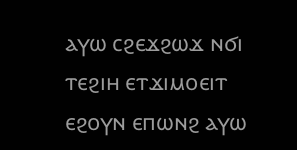ⲁⲩⲱ ⲥϩⲉϫϩⲱϫ ⲛϭⲓ ⲧⲉϩⲓⲏ ⲉⲧϫⲓⲙⲟⲉⲓⲧ ⲉϩⲟⲩⲛ ⲉⲡⲱⲛϩ ⲁⲩⲱ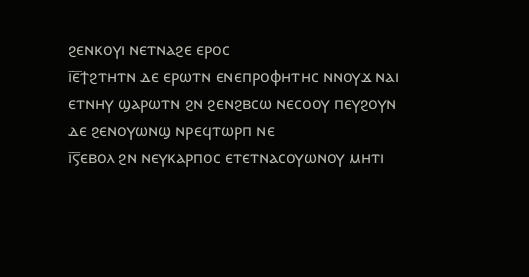ϩⲉⲛⲕⲟⲩⲓ ⲛⲉⲧⲛⲁϩⲉ ⲉⲣⲟⲥ
ⲓ̅ⲉ̅ϯϩⲧⲏⲧⲛ ⲇⲉ ⲉⲣⲱⲧⲛ ⲉⲛⲉⲡⲣⲟⲫⲏⲧⲏⲥ ⲛⲛⲟⲩϫ ⲛⲁⲓ ⲉⲧⲛⲏⲩ ϣⲁⲣⲱⲧⲛ ϩⲛ ϩⲉⲛϩⲃⲥⲱ ⲛⲉⲥⲟⲟⲩ ⲡⲉⲩϩⲟⲩⲛ ⲇⲉ ϩⲉⲛⲟⲩⲱⲛϣ ⲛⲣⲉϥⲧⲱⲣⲡ ⲛⲉ
ⲓ̅ⲋ̅ⲉⲃⲟⲗ ϩⲛ ⲛⲉⲩⲕⲁⲣⲡⲟⲥ ⲉⲧⲉⲧⲛⲁⲥⲟⲩⲱⲛⲟⲩ ⲙⲏⲧⲓ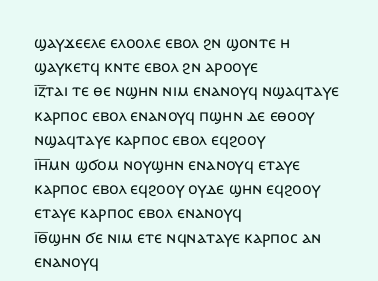ϣⲁⲩϫⲉⲉⲗⲉ ⲉⲗⲟⲟⲗⲉ ⲉⲃⲟⲗ ϩⲛ ϣⲟⲛⲧⲉ ⲏ ϣⲁⲩⲕⲉⲧϥ ⲕⲛⲧⲉ ⲉⲃⲟⲗ ϩⲛ ⲁⲣⲟⲟⲩⲉ
ⲓ̅ⲍ̅ⲧⲁⲓ ⲧⲉ ⲑⲉ ⲛϣⲏⲛ ⲛⲓⲙ ⲉⲛⲁⲛⲟⲩϥ ⲛϣⲁϥⲧⲁⲩⲉ ⲕⲁⲣⲡⲟⲥ ⲉⲃⲟⲗ ⲉⲛⲁⲛⲟⲩϥ ⲡϣⲏⲛ ⲇⲉ ⲉⲑⲟⲟⲩ ⲛϣⲁϥⲧⲁⲩⲉ ⲕⲁⲣⲡⲟⲥ ⲉⲃⲟⲗ ⲉϥϩⲟⲟⲩ
ⲓ̅ⲏ̅ⲙⲛ ϣϭⲟⲙ ⲛⲟⲩϣⲏⲛ ⲉⲛⲁⲛⲟⲩϥ ⲉⲧⲁⲩⲉ ⲕⲁⲣⲡⲟⲥ ⲉⲃⲟⲗ ⲉϥϩⲟⲟⲩ ⲟⲩⲇⲉ ϣⲏⲛ ⲉϥϩⲟⲟⲩ ⲉⲧⲁⲩⲉ ⲕⲁⲣⲡⲟⲥ ⲉⲃⲟⲗ ⲉⲛⲁⲛⲟⲩϥ
ⲓ̅ⲑ̅ϣⲏⲛ ϭⲉ ⲛⲓⲙ ⲉⲧⲉ ⲛϥⲛⲁⲧⲁⲩⲉ ⲕⲁⲣⲡⲟⲥ ⲁⲛ ⲉⲛⲁⲛⲟⲩϥ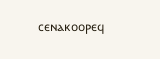ⲥⲉⲛⲁⲕⲟⲟⲣⲉϥ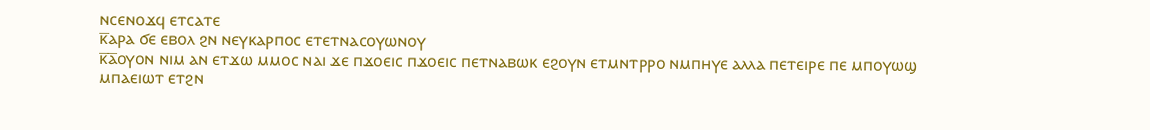ⲛⲥⲉⲛⲟϫϥ ⲉⲧⲥⲁⲧⲉ
ⲕ̅ⲁⲣⲁ ϭⲉ ⲉⲃⲟⲗ ϩⲛ ⲛⲉⲩⲕⲁⲣⲡⲟⲥ ⲉⲧⲉⲧⲛⲁⲥⲟⲩⲱⲛⲟⲩ
ⲕ̅ⲁ̅ⲟⲩⲟⲛ ⲛⲓⲙ ⲁⲛ ⲉⲧϫⲱ ⲙⲙⲟⲥ ⲛⲁⲓ ϫⲉ ⲡϫⲟⲉⲓⲥ ⲡϫⲟⲉⲓⲥ ⲡⲉⲧⲛⲁⲃⲱⲕ ⲉϩⲟⲩⲛ ⲉⲧⲙⲛⲧⲣⲣⲟ ⲛⲙⲡⲏⲩⲉ ⲁⲗⲗⲁ ⲡⲉⲧⲉⲓⲣⲉ ⲡⲉ ⲙⲡⲟⲩⲱϣ ⲙⲡⲁⲉⲓⲱⲧ ⲉⲧϩⲛ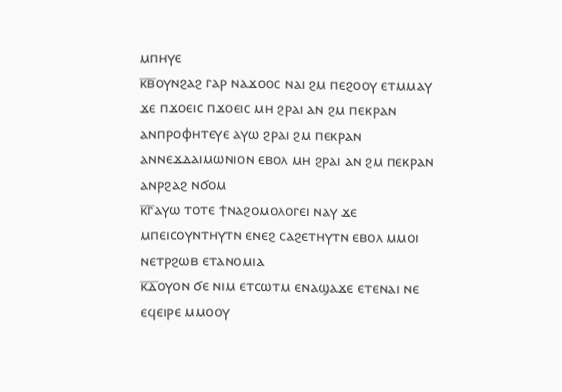ⲙⲡⲏⲩⲉ
ⲕ̅ⲃ̅ⲟⲩⲛϩⲁϩ ⲅⲁⲣ ⲛⲁϫⲟⲟⲥ ⲛⲁⲓ ϩⲙ ⲡⲉϩⲟⲟⲩ ⲉⲧⲙⲙⲁⲩ ϫⲉ ⲡϫⲟⲉⲓⲥ ⲡϫⲟⲉⲓⲥ ⲙⲏ ϩⲣⲁⲓ ⲁⲛ ϩⲙ ⲡⲉⲕⲣⲁⲛ ⲁⲛⲡⲣⲟⲫⲏⲧⲉⲩⲉ ⲁⲩⲱ ϩⲣⲁⲓ ϩⲙ ⲡⲉⲕⲣⲁⲛ ⲁⲛⲛⲉϫⲇⲁⲓⲙⲱⲛⲓⲟⲛ ⲉⲃⲟⲗ ⲙⲏ ϩⲣⲁⲓ ⲁⲛ ϩⲙ ⲡⲉⲕⲣⲁⲛ ⲁⲛⲣϩⲁϩ ⲛϭⲟⲙ
ⲕ̅ⲅ̅ⲁⲩⲱ ⲧⲟⲧⲉ ϯⲛⲁϩⲟⲙⲟⲗⲟⲅⲉⲓ ⲛⲁⲩ ϫⲉ ⲙⲡⲉⲓⲥⲟⲩⲛⲧⲏⲩⲧⲛ ⲉⲛⲉϩ ⲥⲁϩⲉⲧⲏⲩⲧⲛ ⲉⲃⲟⲗ ⲙⲙⲟⲓ ⲛⲉⲧⲣϩⲱⲃ ⲉⲧⲁⲛⲟⲙⲓⲁ
ⲕ̅ⲇ̅ⲟⲩⲟⲛ ϭⲉ ⲛⲓⲙ ⲉⲧⲥⲱⲧⲙ ⲉⲛⲁϣⲁϫⲉ ⲉⲧⲉⲛⲁⲓ ⲛⲉ ⲉϥⲉⲓⲣⲉ ⲙⲙⲟⲟⲩ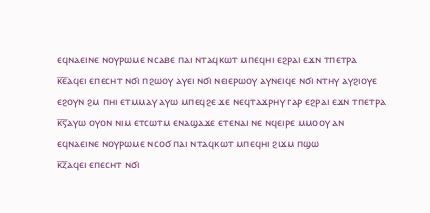ⲉϥⲛⲁⲉⲓⲛⲉ ⲛⲟⲩⲣⲱⲙⲉ ⲛⲥⲁⲃⲉ ⲡⲁⲓ ⲛⲧⲁϥⲕⲱⲧ ⲙⲡⲉϥⲏⲓ ⲉϩⲣⲁⲓ ⲉϫⲛ ⲧⲡⲉⲧⲣⲁ
ⲕ̅ⲉ̅ⲁϥⲉⲓ ⲉⲡⲉⲥⲏⲧ ⲛϭⲓ ⲡϩⲱⲟⲩ ⲁⲩⲉⲓ ⲛϭⲓ ⲛⲉⲓⲉⲣⲱⲟⲩ ⲁⲩⲛⲉⲓϥⲉ ⲛϭⲓ ⲛⲧⲏⲩ ⲁⲩϩⲓⲟⲩⲉ ⲉϩⲟⲩⲛ ϩⲙ ⲡⲏⲓ ⲉⲧⲙⲙⲁⲩ ⲁⲩⲱ ⲙⲡⲉϥϩⲉ ϫⲉ ⲛⲉϥⲧⲁϫⲣⲏⲩ ⲅⲁⲣ ⲉϩⲣⲁⲓ ⲉϫⲛ ⲧⲡⲉⲧⲣⲁ
ⲕ̅ⲋ̅ⲁⲩⲱ ⲟⲩⲟⲛ ⲛⲓⲙ ⲉⲧⲥⲱⲧⲙ ⲉⲛⲁϣⲁϫⲉ ⲉⲧⲉⲛⲁⲓ ⲛⲉ ⲛϥⲉⲓⲣⲉ ⲙⲙⲟⲟⲩ ⲁⲛ ⲉϥⲛⲁⲉⲓⲛⲉ ⲛⲟⲩⲣⲱⲙⲉ ⲛⲥⲟϭ ⲡⲁⲓ ⲛⲧⲁϥⲕⲱⲧ ⲙⲡⲉϥⲏⲓ ϩⲓϫⲙ ⲡϣⲱ
ⲕ̅ⲍ̅ⲁϥⲉⲓ ⲉⲡⲉⲥⲏⲧ ⲛϭⲓ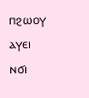ⲡϩⲱⲟⲩ ⲁⲩⲉⲓ ⲛϭⲓ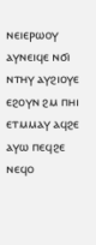ⲛⲉⲓⲉⲣⲱⲟⲩ ⲁⲩⲛⲉⲓϥⲉ ⲛϭⲓ ⲛⲧⲏⲩ ⲁⲩϩⲓⲟⲩⲉ ⲉϩⲟⲩⲛ ϩⲙ ⲡⲏⲓ ⲉⲧⲙⲙⲁⲩ ⲁϥϩⲉ ⲁⲩⲱ ⲡⲉϥϩⲉ ⲛⲉϥⲟ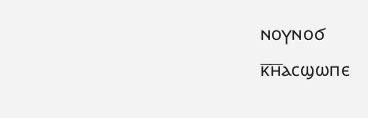ⲛⲟⲩⲛⲟϭ
ⲕ̅ⲏ̅ⲁⲥϣⲱⲡⲉ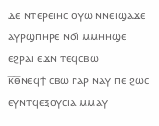ⲇⲉ ⲛⲧⲉⲣⲉⲓⲏⲥ ⲟⲩⲱ ⲛⲛⲉⲓϣⲁϫⲉ ⲁⲩⲣϣⲡⲏⲣⲉ ⲛϭⲓ ⲙⲙⲏⲏϣⲉ ⲉϩⲣⲁⲓ ⲉϫⲛ ⲧⲉϥⲥⲃⲱ
ⲕ̅ⲑ̅ⲛⲉϥϯ ⲥⲃⲱ ⲅⲁⲣ ⲛⲁⲩ ⲡⲉ ϩⲱⲥ ⲉⲩⲛⲧϥⲉⲝⲟⲩⲥⲓⲁ ⲙⲙⲁⲩ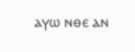ⲁⲩⲱ ⲛⲑⲉ ⲁⲛ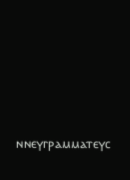ⲛⲛⲉⲩⲅⲣⲁⲙⲙⲁⲧⲉⲩⲥ